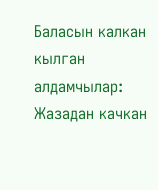Баласын калкан кылган алдамчылар: Жазадан качкан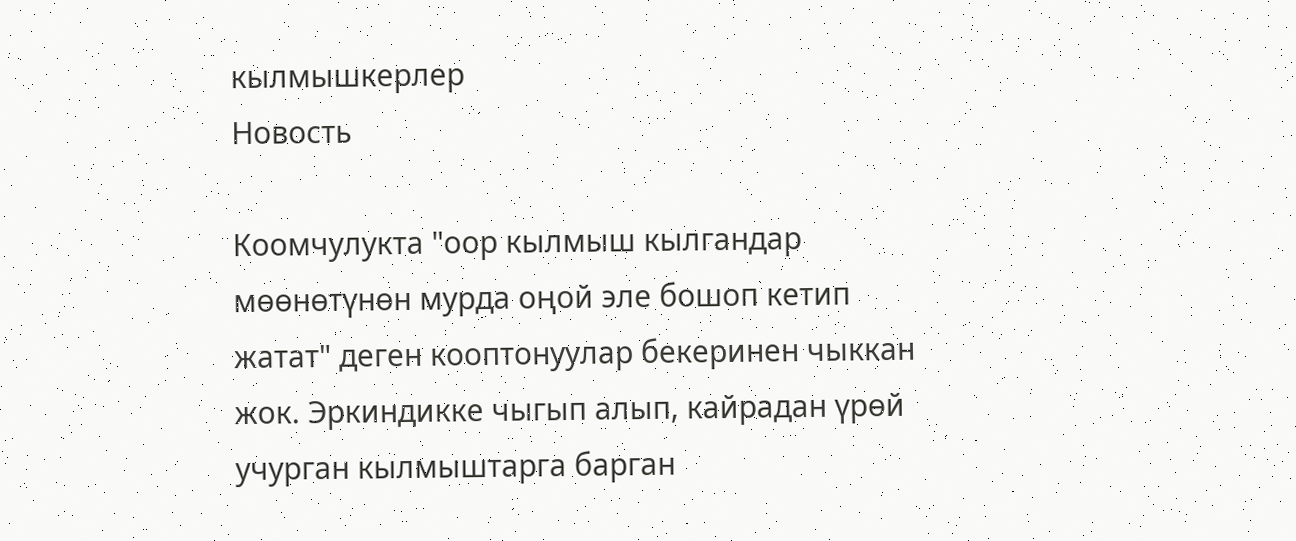кылмышкерлер
Новость

Коомчулукта "оор кылмыш кылгандар мөөнөтүнөн мурда оңой эле бошоп кетип жатат" деген кооптонуулар бекеринен чыккан жок. Эркиндикке чыгып алып, кайрадан үрөй учурган кылмыштарга барган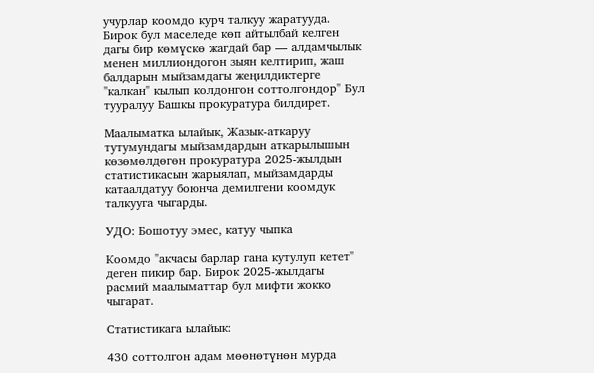учурлар коомдо курч талкуу жаратууда. Бирок бул маселеде көп айтылбай келген дагы бир көмүскө жагдай бар — алдамчылык менен миллиондогон зыян келтирип, жаш балдарын мыйзамдагы жеңилдиктерге "калкан" кылып колдонгон соттолгондор" Бул тууралуу Башкы прокуратура билдирет.

Маалыматка ылайык, Жазык-аткаруу тутумундагы мыйзамдардын аткарылышын көзөмөлдөгөн прокуратура 2025-жылдын статистикасын жарыялап, мыйзамдарды катаалдатуу боюнча демилгени коомдук талкууга чыгарды.

УДО: Бошотуу эмес, катуу чыпка

Коомдо "акчасы барлар гана кутулуп кетет" деген пикир бар. Бирок 2025-жылдагы расмий маалыматтар бул мифти жокко чыгарат.

Статистикага ылайык:

430 соттолгон адам мөөнөтүнөн мурда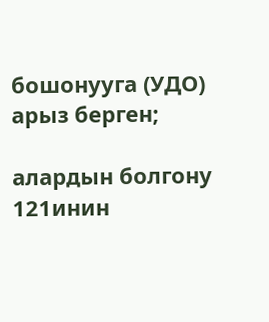бошонууга (УДО) арыз берген;

алардын болгону 121инин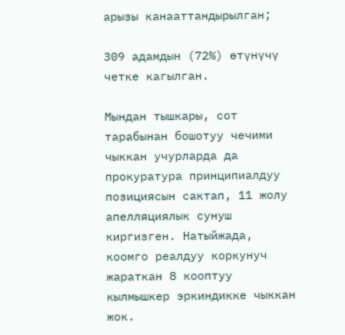арызы канааттандырылган;

309 адамдын (72%) өтүнүчү четке кагылган.

Мындан тышкары, сот тарабынан бошотуу чечими чыккан учурларда да прокуратура принципиалдуу позициясын сактап, 11 жолу апелляциялык сунуш киргизген. Натыйжада, коомго реалдуу коркунуч жараткан 8 кооптуу кылмышкер эркиндикке чыккан жок.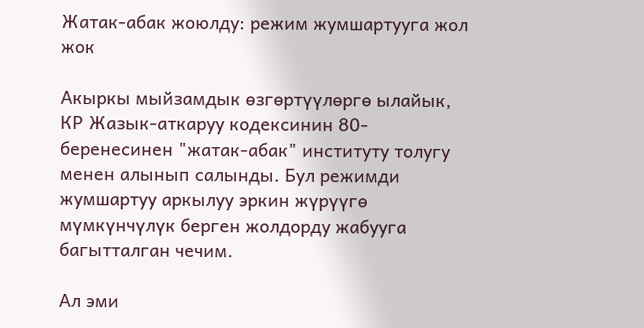Жатак-абак жоюлду: режим жумшартууга жол жок

Акыркы мыйзамдык өзгөртүүлөргө ылайык, КР Жазык-аткаруу кодексинин 80-беренесинен "жатак-абак" институту толугу менен алынып салынды. Бул режимди жумшартуу аркылуу эркин жүрүүгө мүмкүнчүлүк берген жолдорду жабууга багытталган чечим.

Ал эми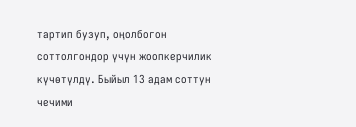тартип бузуп, оңолбогон соттолгондор үчүн жоопкерчилик күчөтүлдү. Быйыл 13 адам соттун чечими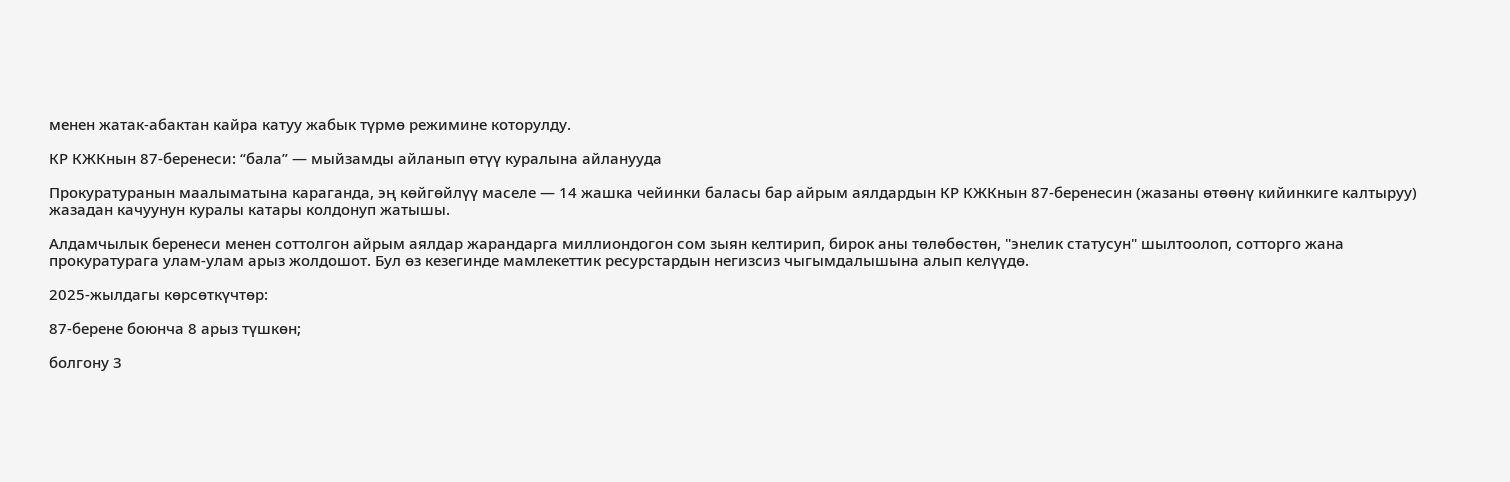менен жатак-абактан кайра катуу жабык түрмө режимине которулду.

КР КЖКнын 87-беренеси: “бала” — мыйзамды айланып өтүү куралына айланууда

Прокуратуранын маалыматына караганда, эң көйгөйлүү маселе — 14 жашка чейинки баласы бар айрым аялдардын КР КЖКнын 87-беренесин (жазаны өтөөнү кийинкиге калтыруу) жазадан качуунун куралы катары колдонуп жатышы.

Алдамчылык беренеси менен соттолгон айрым аялдар жарандарга миллиондогон сом зыян келтирип, бирок аны төлөбөстөн, "энелик статусун" шылтоолоп, сотторго жана прокуратурага улам-улам арыз жолдошот. Бул өз кезегинде мамлекеттик ресурстардын негизсиз чыгымдалышына алып келүүдө.

2025-жылдагы көрсөткүчтөр:

87-берене боюнча 8 арыз түшкөн;

болгону 3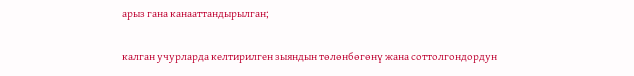арыз гана канааттандырылган;

калган учурларда келтирилген зыяндын төлөнбөгөнү жана соттолгондордун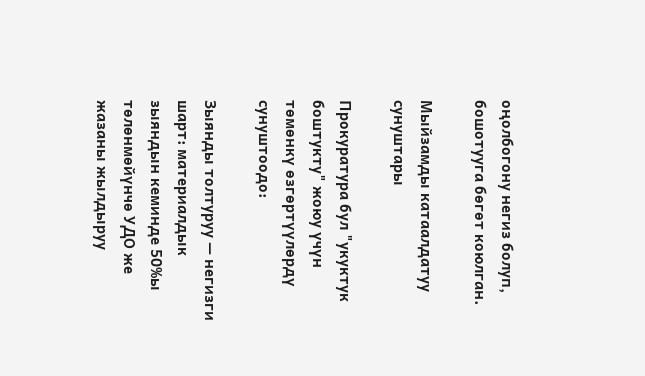оңолбогону негиз болуп, бошотууга бөгөт коюлган.

Мыйзамды катаалдатуу сунуштары

Прокуратура бул "укуктук боштукту" жоюу үчүн төмөнкү өзгөртүүлөрдү сунуштоодо:

Зыянды толтуруу — негизги шарт: материалдык зыяндын кеминде 50%ы төлөнмөйүнчө УДО же жазаны жылдыруу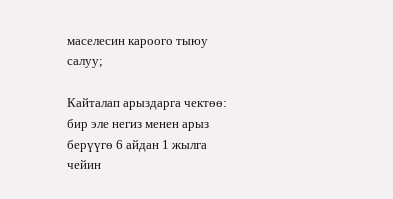маселесин кароого тыюу салуу;

Кайталап арыздарга чектөө: бир эле негиз менен арыз берүүгө 6 айдан 1 жылга чейин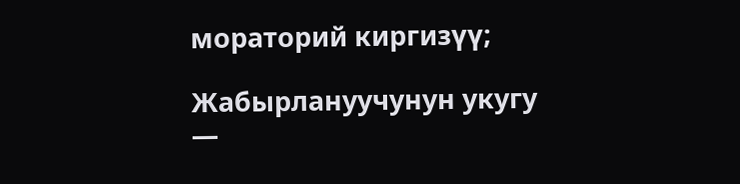мораторий киргизүү;

Жабырлануучунун укугу —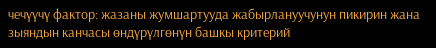чечүүчү фактор: жазаны жумшартууда жабырлануучунун пикирин жана зыяндын канчасы өндүрүлгөнүн башкы критерий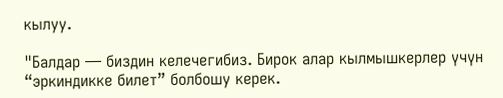кылуу.

"Балдар — биздин келечегибиз. Бирок алар кылмышкерлер үчүн “эркиндикке билет” болбошу керек.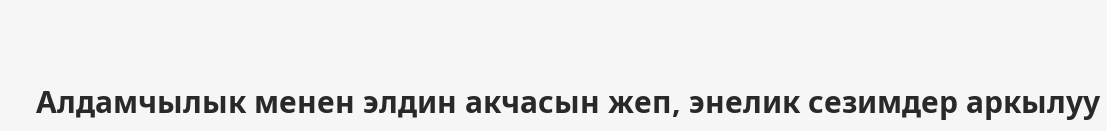Алдамчылык менен элдин акчасын жеп, энелик сезимдер аркылуу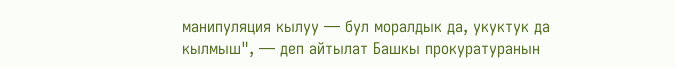манипуляция кылуу — бул моралдык да, укуктук да кылмыш", — деп айтылат Башкы прокуратуранын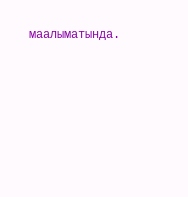маалыматында.